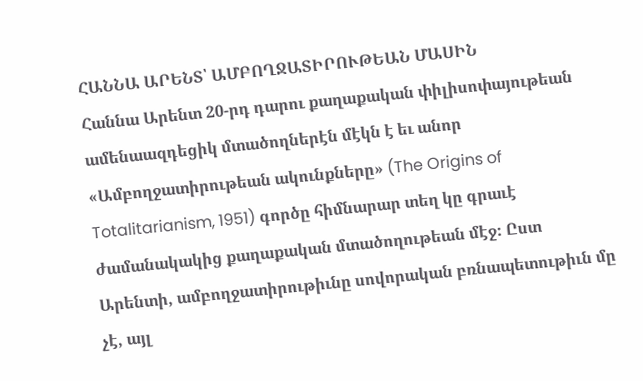ՀԱՆՆԱ ԱՐԵՆՏ՝ ԱՄԲՈՂՋԱՏԻՐՈՒԹԵԱՆ ՄԱՍԻՆ
Հաննա Արենտ 20-րդ դարու քաղաքական փիլիսոփայութեան ամենաազդեցիկ մտածողներէն մէկն է եւ անոր «Ամբողջատիրութեան ակունքները» (The Origins of Totalitarianism, 1951) գործը հիմնարար տեղ կը գրաւէ ժամանակակից քաղաքական մտածողութեան մէջ։ Ըստ Արենտի, ամբողջատիրութիւնը սովորական բռնապետութիւն մը չէ, այլ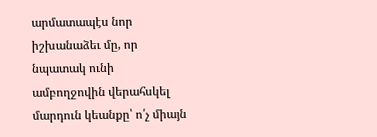արմատապէս նոր իշխանաձեւ մը, որ նպատակ ունի ամբողջովին վերահսկել մարդուն կեանքը՝ ո՛չ միայն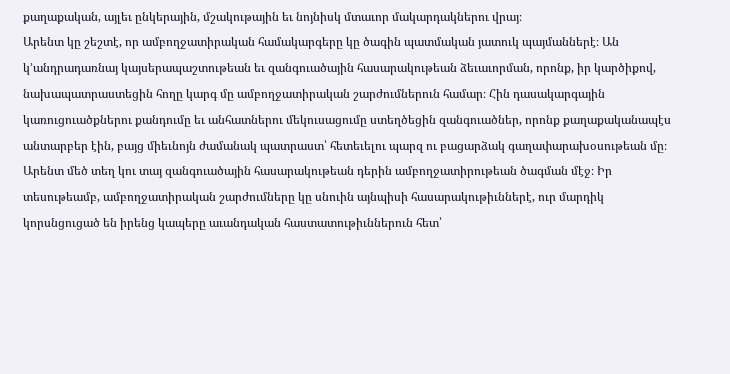քաղաքական, այլեւ ընկերային, մշակութային եւ նոյնիսկ մտաւոր մակարդակներու վրայ։
Արենտ կը շեշտէ, որ ամբողջատիրական համակարգերը կը ծագին պատմական յատուկ պայմաններէ։ Ան կ՚անդրադառնայ կայսերապաշտութեան եւ զանգուածային հասարակութեան ձեւաւորման, որոնք, իր կարծիքով, նախապատրաստեցին հողը կարգ մը ամբողջատիրական շարժումներուն համար։ Հին դասակարգային կառուցուածքներու քանդումը եւ անհատներու մեկուսացումը ստեղծեցին զանգուածներ, որոնք քաղաքականապէս անտարբեր էին, բայց միեւնոյն ժամանակ պատրաստ՝ հետեւելու պարզ ու բացարձակ գաղափարախօսութեան մը։
Արենտ մեծ տեղ կու տայ զանգուածային հասարակութեան դերին ամբողջատիրութեան ծագման մէջ։ Իր տեսութեամբ, ամբողջատիրական շարժումները կը սնուին այնպիսի հասարակութիւններէ, ուր մարդիկ կորսնցուցած են իրենց կապերը աւանդական հաստատութիւններուն հետ՝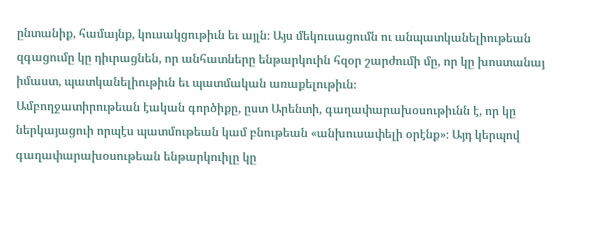ընտանիք, համայնք, կուսակցութիւն եւ այլն։ Այս մեկուսացումն ու անպատկանելիութեան զգացումը կը դիւրացնեն, որ անհատները ենթարկուին հզօր շարժումի մը, որ կը խոստանայ իմաստ, պատկանելիութիւն եւ պատմական առաքելութիւն։
Ամբողջատիրութեան էական գործիքը, ըստ Արենտի, գաղափարախօսութիւնն է, որ կը ներկայացուի որպէս պատմութեան կամ բնութեան «անխուսափելի օրէնք»։ Այդ կերպով գաղափարախօսութեան ենթարկուիլը կը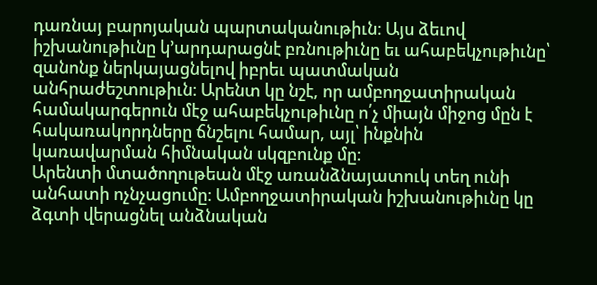դառնայ բարոյական պարտականութիւն։ Այս ձեւով իշխանութիւնը կ՚արդարացնէ բռնութիւնը եւ ահաբեկչութիւնը՝ զանոնք ներկայացնելով իբրեւ պատմական անհրաժեշտութիւն։ Արենտ կը նշէ, որ ամբողջատիրական համակարգերուն մէջ ահաբեկչութիւնը ո՛չ միայն միջոց մըն է հակառակորդները ճնշելու համար, այլ՝ ինքնին կառավարման հիմնական սկզբունք մը։
Արենտի մտածողութեան մէջ առանձնայատուկ տեղ ունի անհատի ոչնչացումը։ Ամբողջատիրական իշխանութիւնը կը ձգտի վերացնել անձնական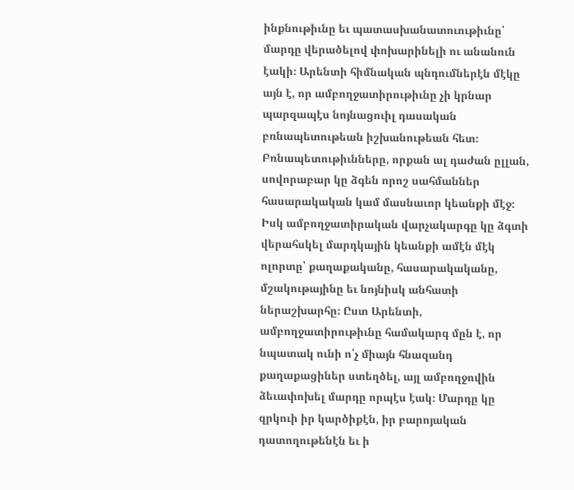ինքնութիւնը եւ պատասխանատուութիւնը՝ մարդը վերածելով փոխարինելի ու անանուն էակի։ Արենտի հիմնական պնդումներէն մէկը այն է, որ ամբողջատիրութիւնը չի կրնար պարզապէս նոյնացուիլ դասական բռնապետութեան իշխանութեան հետ։ Բռնապետութիւնները, որքան ալ դաժան ըլլան, սովորաբար կը ձգեն որոշ սահմաններ հասարակական կամ մասնաւոր կեանքի մէջ։ Իսկ ամբողջատիրական վարչակարգը կը ձգտի վերահսկել մարդկային կեանքի ամէն մէկ ոլորտը՝ քաղաքականը, հասարակականը, մշակութայինը եւ նոյնիսկ անհատի ներաշխարհը։ Ըստ Արենտի, ամբողջատիրութիւնը համակարգ մըն է, որ նպատակ ունի ո՛չ միայն հնազանդ քաղաքացիներ ստեղծել, այլ ամբողջովին ձեւափոխել մարդը որպէս էակ։ Մարդը կը զրկուի իր կարծիքէն, իր բարոյական դատողութենէն եւ ի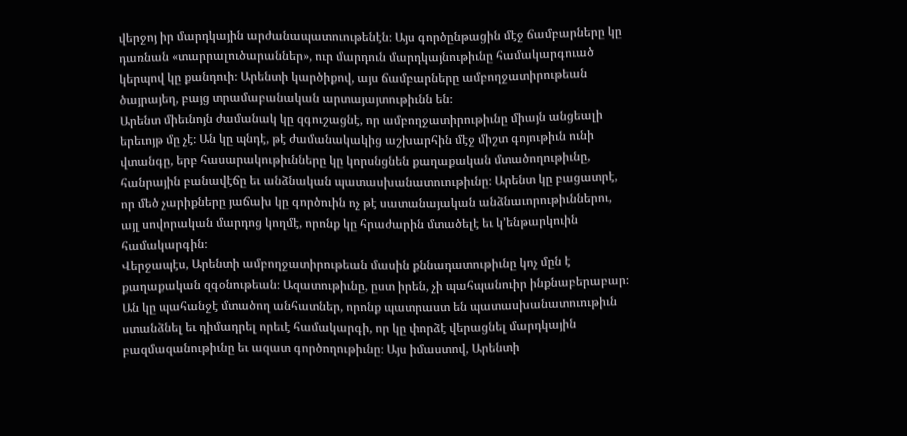վերջոյ իր մարդկային արժանապատուութենէն։ Այս գործընթացին մէջ ճամբարները կը դառնան «տարրալուծարաններ», ուր մարդուն մարդկայնութիւնը համակարգուած կերպով կը քանդուի։ Արենտի կարծիքով, այս ճամբարները ամբողջատիրութեան ծայրայեղ, բայց տրամաբանական արտայայտութիւնն են։
Արենտ միեւնոյն ժամանակ կը զգուշացնէ, որ ամբողջատիրութիւնը միայն անցեալի երեւոյթ մը չէ։ Ան կը պնդէ, թէ ժամանակակից աշխարհին մէջ միշտ գոյութիւն ունի վտանգը, երբ հասարակութիւնները կը կորսնցնեն քաղաքական մտածողութիւնը, հանրային բանավէճը եւ անձնական պատասխանատուութիւնը։ Արենտ կը բացատրէ, որ մեծ չարիքները յաճախ կը գործուին ոչ թէ սատանայական անձնաւորութիւններու, այլ սովորական մարդոց կողմէ, որոնք կը հրաժարին մտածելէ եւ կ՚ենթարկուին համակարգին։
Վերջապէս, Արենտի ամբողջատիրութեան մասին քննադատութիւնը կոչ մըն է քաղաքական զգօնութեան։ Ազատութիւնը, ըստ իրեն, չի պահպանուիր ինքնաբերաբար։ Ան կը պահանջէ մտածող անհատներ, որոնք պատրաստ են պատասխանատուութիւն ստանձնել եւ դիմադրել որեւէ համակարգի, որ կը փորձէ վերացնել մարդկային բազմազանութիւնը եւ ազատ գործողութիւնը։ Այս իմաստով, Արենտի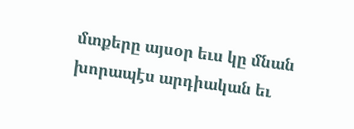մտքերը այսօր եւս կը մնան խորապէս արդիական եւ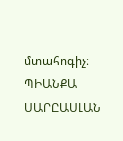մտահոգիչ։
ՊԻԱՆՔԱ ՍԱՐԸԱՍԼԱՆ